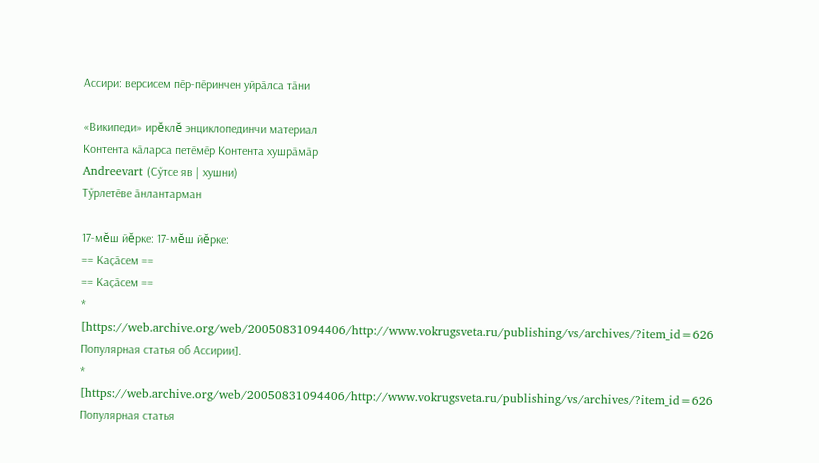Ассири: версисем пӗр-пӗринчен уйрӑлса тӑни

«Википеди» ирĕклĕ энциклопединчи материал
Контента кӑларса петӗмӗр Контента хушрӑмӑр
Andreevart (Сӳтсе яв | хушни)
Тӳрлетӗве ӑнлантарман

17-мĕш йĕрке: 17-мĕш йĕрке:
== Каҫӑсем ==
== Каҫӑсем ==
* [https://web.archive.org/web/20050831094406/http://www.vokrugsveta.ru/publishing/vs/archives/?item_id=626 Популярная статья об Ассирии].
* [https://web.archive.org/web/20050831094406/http://www.vokrugsveta.ru/publishing/vs/archives/?item_id=626 Популярная статья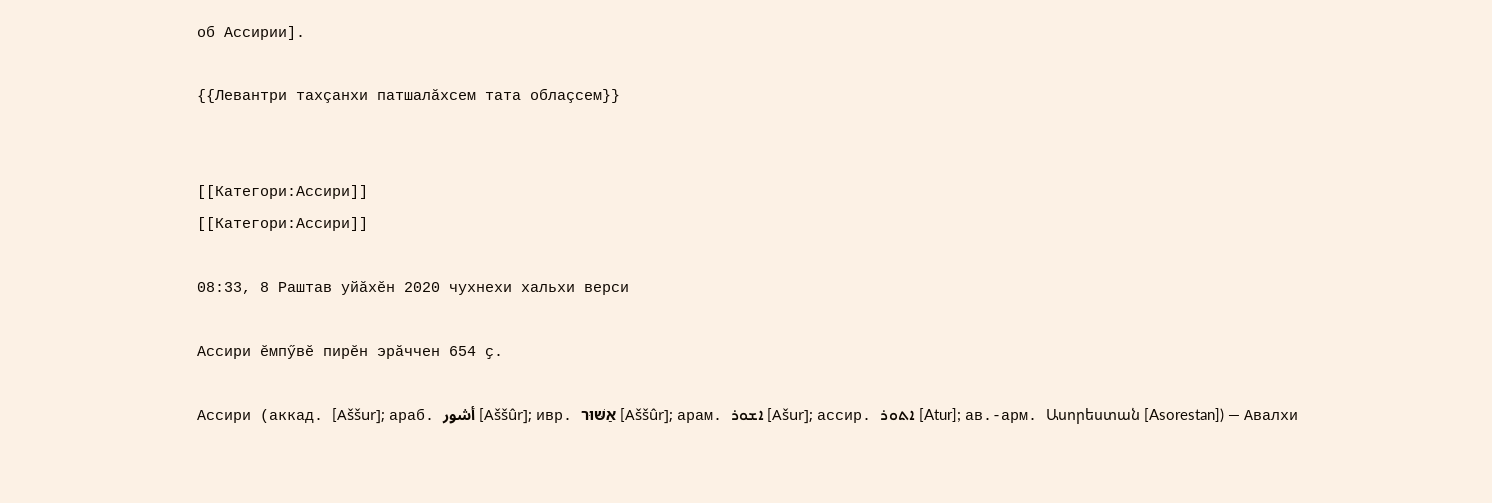об Ассирии].

{{Левантри тахçанхи патшалăхсем тата облаçсем}}


[[Категори:Ассири]]
[[Категори:Ассири]]

08:33, 8 Раштав уйӑхӗн 2020 чухнехи хальхи верси

Ассири ӗмпӳвӗ пирӗн эрӑччен 654 ҫ.

Ассири (аккад. [Aššur]; араб. أشور [Aššûr]; ивр. אַשּׁוּר [Aššûr]; арам. ܐܫܘܪ [Ašur]; ассир. ܐܬܘܪ [Atur]; ав.-арм. Ասորեստան [Asorestan]) — Авалхи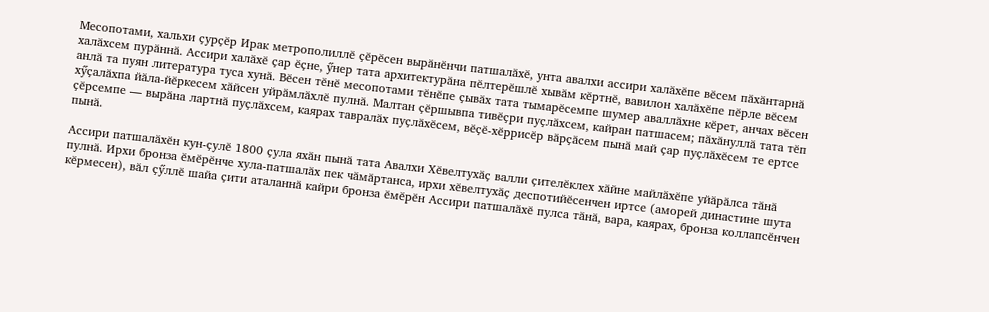Месопотами, хальхи ҫурҫӗр Ирак метрополиллӗ ҫӗрӗсен вырӑнӗнчи патшалӑхӗ, унта авалхи ассири халӑхӗпе вӗсем пӑхӑнтарнӑ халӑхсем пурӑннӑ. Ассири халӑхӗ ҫар ӗҫне, ӳнер тата архитектурӑна пӗлтерӗшлӗ хывӑм кӗртнӗ, вавилон халӑхӗпе пӗрле вӗсем анлӑ та пуян литература туса хунӑ. Вӗсен тӗнӗ месопотами тӗнӗпе ҫывӑх тата тымарӗсемпе шумер аваллӑхне кӗрет, анчах вӗсен хӳҫалӑхпа йӑла-йӗркесем хӑйсен уйрӑмлӑхлӗ пулнӑ. Малтан ҫӗршывпа тивӗҫри пуҫлӑхсем, кайран патшасем; пӑхӑнуллӑ тата тӗп ҫӗрсемпе — вырӑна лартнӑ пуҫлӑхсем, каярах тавралӑх пуҫлӑхӗсем, вӗҫӗ-хӗррисӗр вӑрҫӑсем пынӑ май ҫар пуҫлӑхӗсем те ертсе пынӑ.

Ассири патшалӑхӗн кун-ҫулӗ 1800 ҫула яхӑн пынӑ тата Авалхи Хӗвелтухӑҫ валли ҫителӗклех хӑйне майлӑхӗпе уйӑрӑлса тӑнӑ пулнӑ. Ирхи бронза ӗмӗрӗнче хула-патшалӑх пек чӑмӑртанса, ирхи хӗвелтухӑҫ деспотийӗсенчен иртсе (аморей династине шута кӗрмесен), вӑл ҫӳллӗ шайа ҫити аталаннӑ кайри бронза ӗмӗрӗн Ассири патшалӑхӗ пулса тӑнӑ, вара, каярах, бронза коллапсӗнчен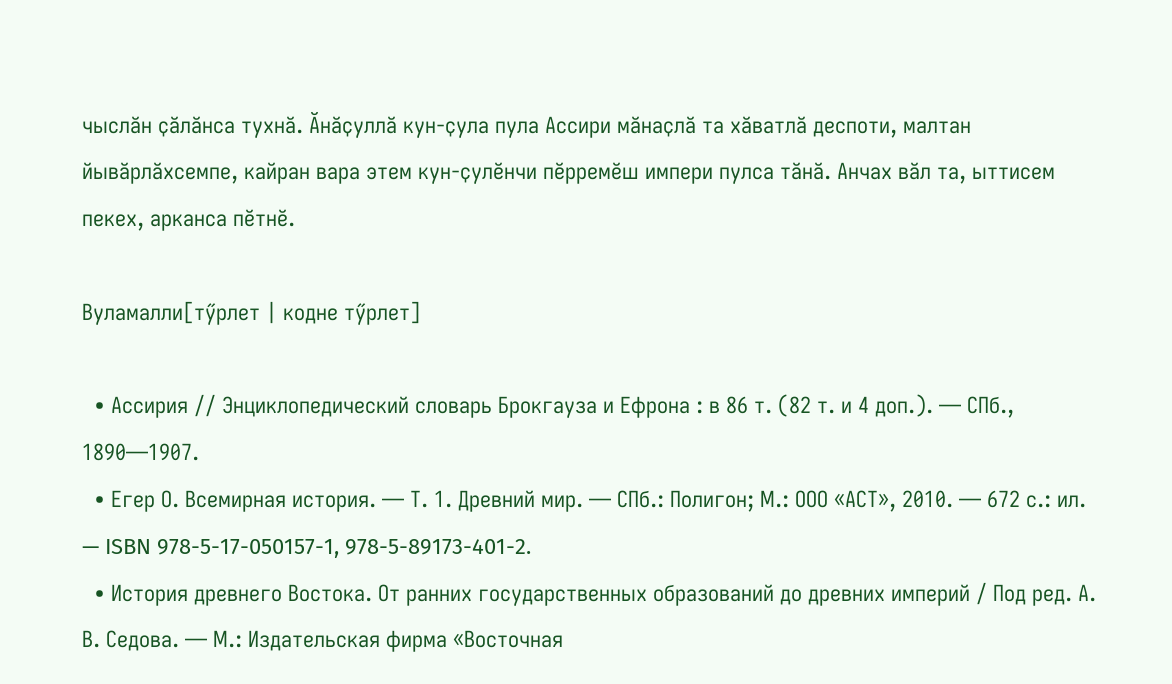чыслӑн ҫӑлӑнса тухнӑ. Ӑнӑҫуллӑ кун-ҫула пула Ассири мӑнаҫлӑ та хӑватлӑ деспоти, малтан йывӑрлӑхсемпе, кайран вара этем кун-ҫулӗнчи пӗрремӗш импери пулса тӑнӑ. Анчах вӑл та, ыттисем пекех, арканса пӗтнӗ.

Вуламалли[тӳрлет | кодне тӳрлет]

  • Ассирия // Энциклопедический словарь Брокгауза и Ефрона : в 86 т. (82 т. и 4 доп.). — СПб., 1890—1907.
  • Егер О. Всемирная история. — Т. 1. Древний мир. — СПб.: Полигон; М.: ООО «АСТ», 2010. — 672 с.: ил. — ISBN 978-5-17-050157-1, 978-5-89173-401-2.
  • История древнего Востока. От ранних государственных образований до древних империй / Под ред. А. В. Седова. — М.: Издательская фирма «Восточная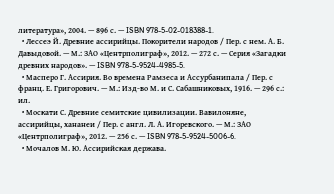литература», 2004. — 896 с. — ISBN 978-5-02-018388-1.
  • Лессеэ Й. Древние ассирийцы. Покорители народов / Пер. с нем. А. Б. Давыдовой. — М.: ЗАО «Центрполиграф», 2012. — 272 с. — Серия «Загадки древних народов». — ISBN 978-5-9524-4985-5.
  • Масперо Г. Ассирия. Во времена Рамзеса и Ассурбанипала / Пер. с франц. Е. Григорович. — М.: Изд-во М. и С. Сабашниковых, 1916. — 296 с.: ил.
  • Москати С. Древние семитские цивилизации. Вавилоняне, ассирийцы, хананеи / Пер. с англ. Л. А. Игоревского. — М.: ЗАО «Центрполиграф», 2012. — 256 с. — ISBN 978-5-9524-5006-6.
  • Мочалов М. Ю. Ассирийская держава.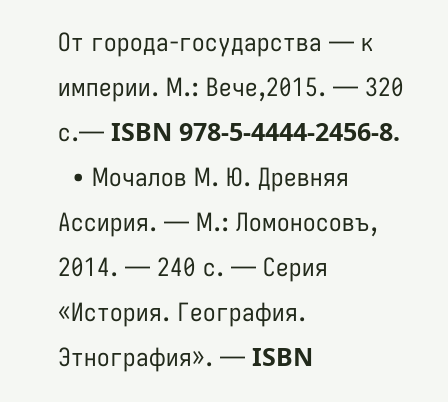От города-государства — к империи. М.: Вече,2015. — 320 с.— ISBN 978-5-4444-2456-8.
  • Мочалов М. Ю. Древняя Ассирия. — М.: Ломоносовъ, 2014. — 240 с. — Серия «История. География. Этнография». — ISBN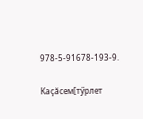978-5-91678-193-9.

Каҫӑсем[тӳрлет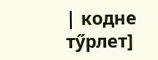| кодне тӳрлет]